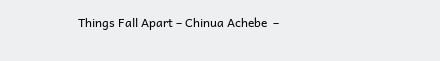Things Fall Apart – Chinua Achebe  –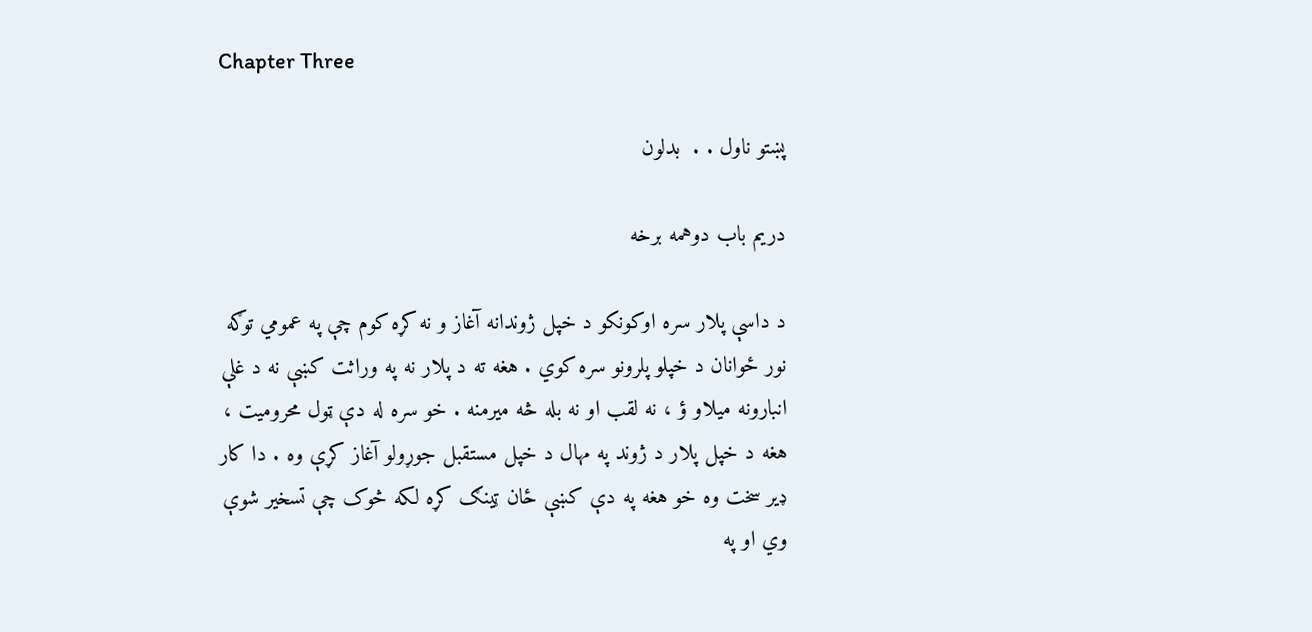Chapter Three

پښتو ناول . .  بدلون

دريم باب دوهمه برخه

د داسې پلار سره اوکونکو د خپل ژوندانه آغاز و نه کړه کوم چې په عمومي توګه نور ځوانان د خپلو پلرونو سره کوي . هغه ته د‌ پلار نه په وراثت کښې نه د غلې انبارونه ميلاو ؤ ، نه لقب او نه بله څه ميرمنه . خو سره له دې ټول محروميت ، هغه د خپل پلار د ژوند په مهال د خپل مستقبل جوړولو آغاز کړې وه . دا کار ډير سخت وه خو هغه په دې کښې ځان ټينګ کړه لکه څوک چې تسخير شوې وي او په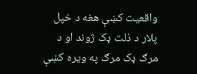واقعيت کښې هغه د خپل پلار د ذلت ډک ژوند او د مرګ ډک مرګ په ويره کښې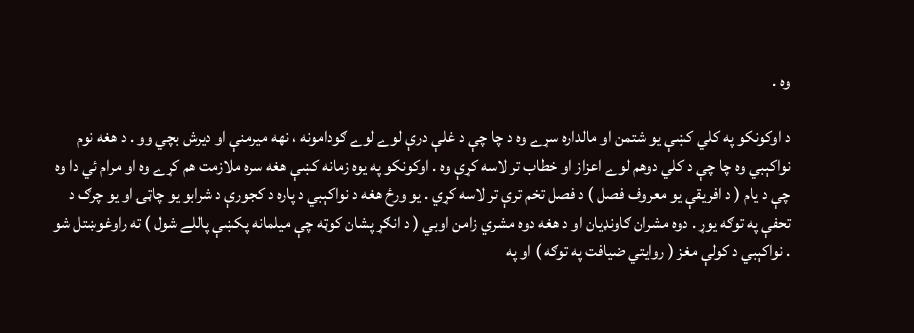وه ‌.

د اوکونکو په کلي کښې يو شتمن او مالداره سړے وه د چا چې د غلې درې لوے لوے ګودامونه ، نهه ميرمنې او ديرش بچي وو . د هغه نوم نواکېبي وه چا چې د کلي دوهم لوے اعزاز او خطاب تر لاسه کړې وه . اوکونکو په يوه زمانه کښې هغه سره ملازمت هم کړے وه او مرام ئي دا وه چې د يام ( د افريقې يو معروف فصل ) د فصل تخم ترې تر لاسه کړي . يو ورځ هغه د نواکېبي د پاره د کجورې د شرابو يو چاټۍ او يو چرګ د تحفې په توګه يوړ . دوه مشران ګاونډيان او د هغه دوه مشري زامن اوبي ( د انګړ پشان کوټه چې ميلمانه پکښې پاللے شول ) ته راوغوښتل شو . نواکېبي د کولې مغز ( روايتي ضيافت په توګه ) او په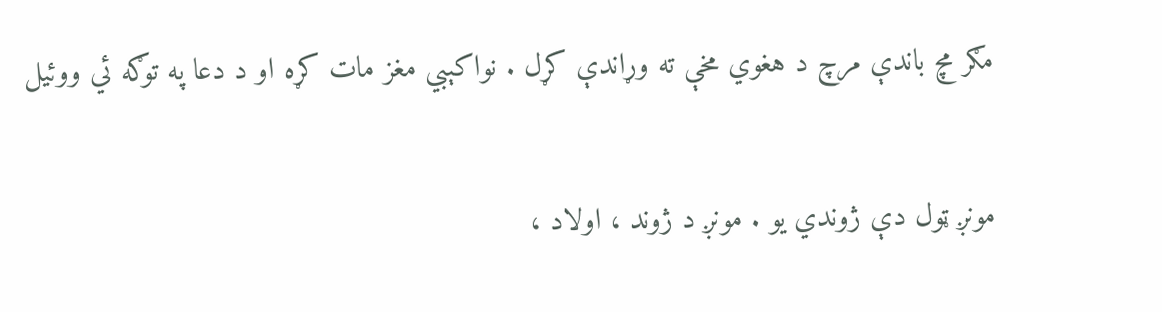مګر مچ باندې مرچ د هغوي مخې ته وړاندې کړل . نواکېبي مغز مات کړه او د دعا په توګه ئي ووئيل

مونږ ټول دې ژوندي يو . مونږ د ژوند ، اولاد ،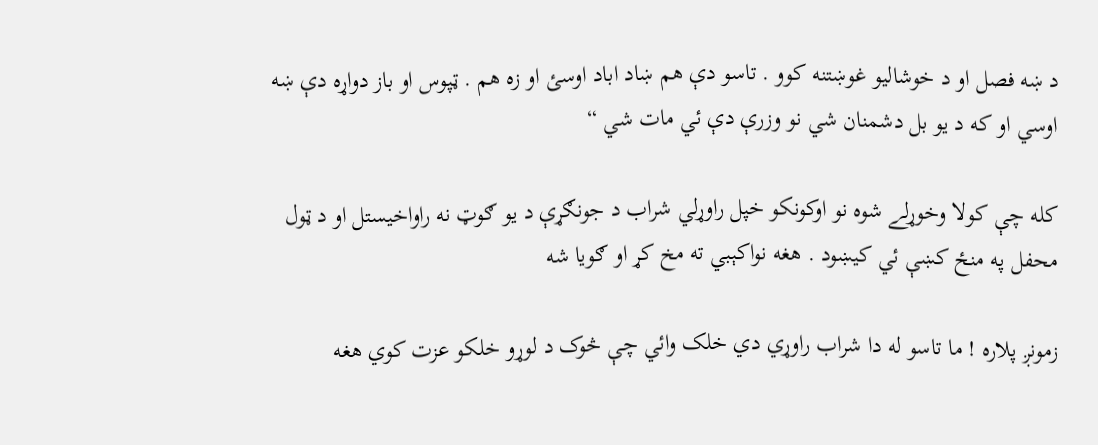د ښه فصل او د خوشاليو غوښتنه کوو . تاسو دې هم ښاد اباد اوسئ او زه هم . ټپوس او باز دواړه دې ښه اوسي او که د يو بل دشمنان شي نو وزرې دې ئي مات شي “

کله چې کولا وخوړلے شوه نو اوکونکو خپل راوړلي شراب د جونګړې د يو ګوټ نه راواخيستل او د ټول محفل په منځ کښې ئي کيښود . هغه نواکېبي ته مخ کړ او ګويا شه

زمونږ پلاره ! ما تاسو له دا شراب راوړي دي خلک وائي چې څوک د لوړو خلکو عزت کوي هغه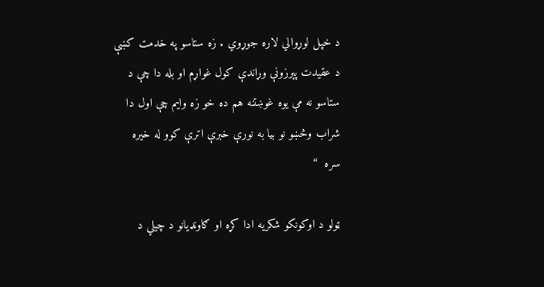د خپل لوړوالي لاره جوړوي . زه ستاسو په خدمت کښې د عقيدت پېرزونې وړاندې کول غواړم او بله دا چې د ستاسو نه مې يوه غوښتنه هم ده خو زه وايم چې اول دا شراب وڅښو نو بيا به نورې خبرې اترې کوو له خيره سره ‌ “

ټولو د اوکونکو شکريه ادا کړه او ګاونډيانو د چيلي د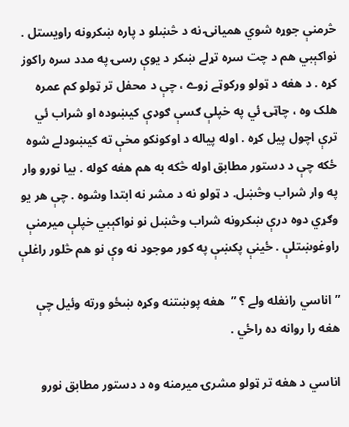څرمنې جوړه شوي همیانۍ نه د څښلو د پاره ښکرونه راويستل . نواکېبي هم د چت سره تړلے ښکر د يوې رسۍ په مدد سره راکوز کړه . د هغه د ټولو ورکوټے زوے ، چې د محفل تر ټولو کم عمره هلک وه ، چاټۍ ئي په خپلې ګسې ګوډې کيښوده او شراب ئي ترې اچول پيل کړه . اوله پياله د اوکونکو مخې ته کيښودلے شوه ځکه چې د دستور مطابق اوله څکه به هم هغه کوله . بيا نورو وار په وار شراب وڅښل. د ټولو نه د مشر نه ابتدا وشوه . چې هر يو وګړي دوه درې ښکرونه شراب وڅښل نو نواکېبي خپلې ميرمنې راوغوښتلې . ځينې پکښې په کور موجود نه وې نو هم څلور راغلې

” اناسي رانغله ولے ؟ ”  هغه پوښتنه وکړه ښځو ورته وئيل چې هغه را روانه ده راځي .

اناسي د هغه تر ټولو مشرۍ ميرمنه وه د دستور مطابق نورو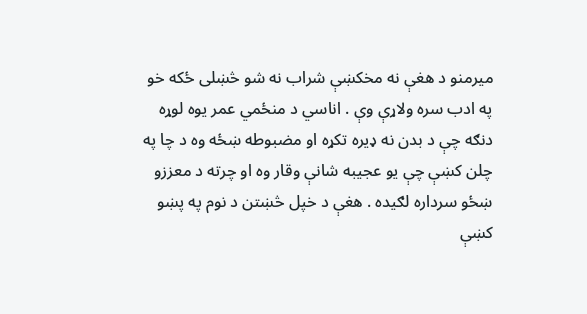ميرمنو د هغې نه مخکښې شراب نه شو څښلی ځکه خو په ادب سره ولاړې وې . اناسي د منځمي عمر يوه لوړه دنګه چې د بدن نه ډيره تکړه او مضبوطه ښځه وه د چا په چلن کښې چې يو عجيبه شانې وقار وه او چرته د‌ معززو ښځو سرداره لګيده . هغې د خپل څښتن د نوم په پښو کښې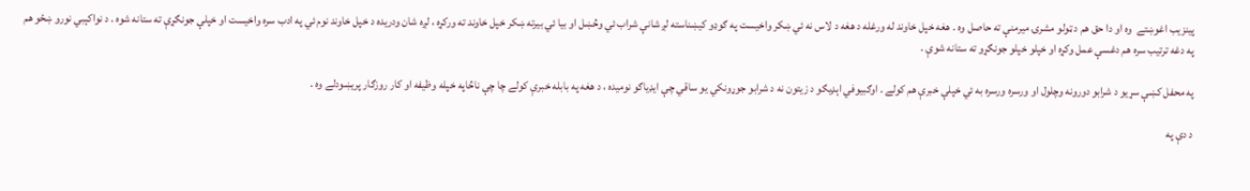پينزيب اغوښتے  وه او دا حق هم د ټولو مشرۍ ميرمنې ته حاصل وه . هغه خپل خاوند له ورغله د هغه د لاس نه ئي ښکر واخيست په ګوډو کيښناسته لږ شانې شراب ئي وڅښل او بيا ئي بيرته ښکر خپل خاوند ته ورکړه ، لږه شان ودريده د خپل خاوند نوم ئي په ادب سره واخيست او خپلې جونګړې ته ستانه شوه . د نواکېبي نورو ښځو هم په دغه ترتيب سره هم دغسې عمل وکړه او خپلو خپلو جونګړو ته ستانه شوې .

په محفل کښې سړيو د شرابو دورونه وچلول او ورسره ورسره به ئي خپلې خبرې هم کولے . اوګبيوفي اېډيګو د زيتون نه د شرابو جوړونکي يو ساقي چې ايډياګو نوميده ، د هغه په بابله خبرې کولے چا چې ناڅاپه خپله وظيفه او کار روزګار پريښودلے وه .

د‌ دې په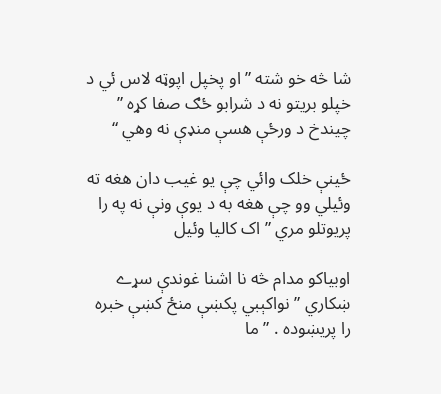شا څه خو شته ” او پخپل اپوټه لاس ئي د خپلو بريتو نه د شرابو ځګ صفا کړه ” چيندخ د ورځې هسې منډې نه وهي “

ځينې خلک وائي چې يو غيب دان هغه ته وئيلي وو چې هغه به د يوې ونې نه په را پريوتلو مري ” اک کاليا وئيل

اوبياکو مدام څه نا اشنا غوندې سړے ښکاري ” نواکېبي پکښې منځ کښې خبره را پريښوده . ” ما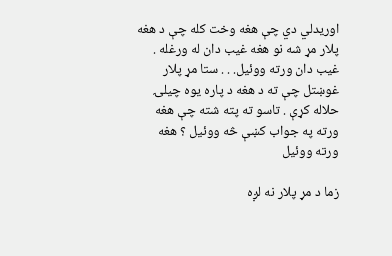اوريدلي دي چې هغه وخت کله چې د هغه پلار مړ شه نو هغه غيب دان له ورغله . غيب دان ورته ووئيل. . . ستا مړ پلار غوښتل چې ته د هغه د پاره يوه چيلۍ حلاله کړې . تاسو ته پته شته چې هغه ورته په جواب کښې څه ووئيل ؟ هغه ورته ووئيل

زما د‌ مړ پلار نه لږه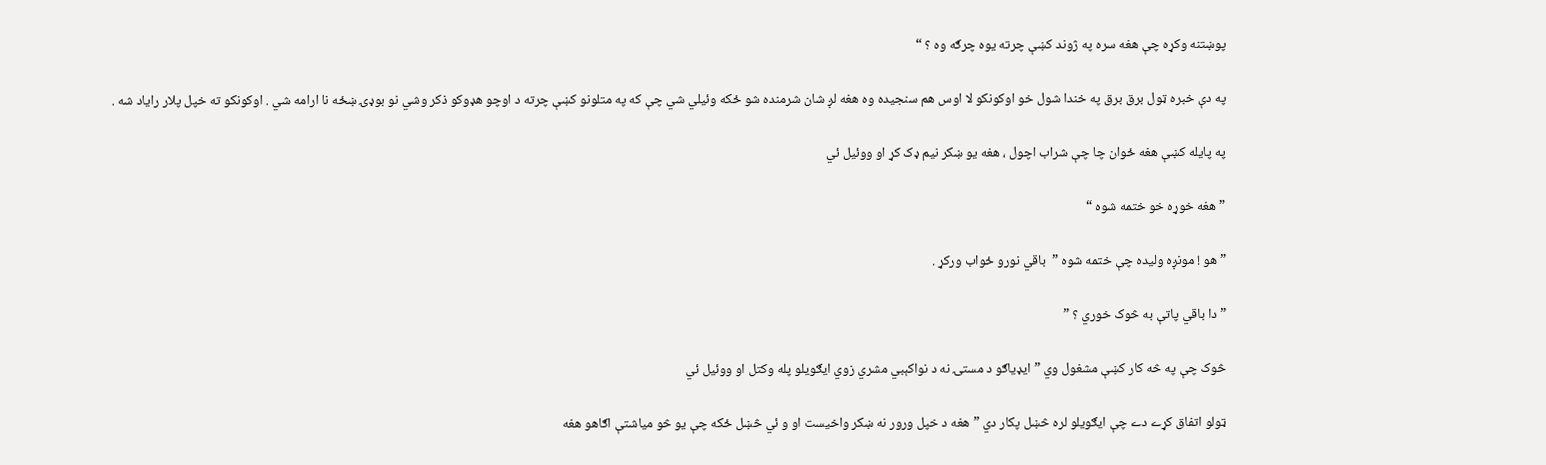پوښتنه وکړه چې هغه سره په ژوند کښې چرته يوه چرګه وه ؟ “

په دې خبره ټول برق برق په خندا شول خو اوکونکو لا اوس هم سنجيده وه هغه لږ شان شرمنده شو ځکه وئيلي شي چې که په متلونو کښې چرته د اوچو هډوکو ذکر وشي نو بوډۍ ښځه نا ارامه شي . اوکونکو ته خپل پلار راياد شه .

په پايله کښې هغه ځوان چا چې شراب اچول ، هغه يو ښکر نيم ډک کړ او ووئيل ئي

” هغه خوړه خو ختمه شوه “

” هو ! مونږه وليده چې ختمه شوه ”  باقي نورو ځواب ورکړ .

” دا باقي پاتې به څوک خوري ؟ ”

څوک چې په څه کار کښې مشغول وي ” ايډياګو د مستۍ نه د نواکېبي مشري زوي ايګويلو پله وکتل او ووئيل ئي

ټولو اتفاق کړے دے چې ايګويلو لره څښل پکار دي ” هغه د خپل ورور نه ښکر واخيست او و ئي څښل ځکه چې يو څو مياشتې اګاهو هغه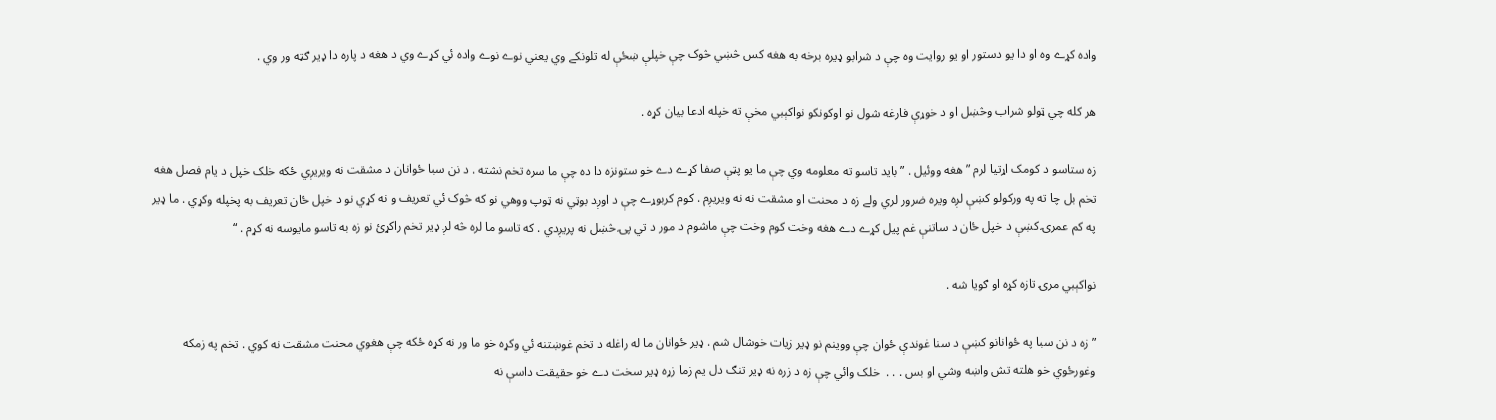واده کړے وه او دا يو دستور او يو روايت وه چې د شرابو ډيره برخه به هغه کس څښي څوک چې خپلې ښځې له تلونکے وي يعني نوے نوے واده ئي کړے وي د‌ هغه د پاره دا ډير ګټه ور وي .

هر کله چي ټولو شراب وڅښل او د خوړې فارغه شول نو اوکونکو نواکېبي مخې ته خپله ادعا بيان کړه .

زه ستاسو د کومک اړتيا لرم ” هغه ووئيل . ” بايد تاسو ته معلومه وي چې ما يو پټې صفا کړے دے خو ستونزه دا ده چې ما سره تخم نشته . د نن سبا ځوانان د مشقت نه ويريږي ځکه خلک خپل د يام فصل هغه تخم بل چا ته په ورکولو کښې لږه ويره ضرور لري ولے زه د محنت او مشقت نه نه ویریږم . کوم کربوړے چې د اوږد بوټي نه ټوپ ووهي نو که څوک ئي تعريف و نه کړي نو د خپل ځان تعريف به پخپله وکړي . ما ډير په کم عمرۍ کښې د خپل ځان د ساتنې غم پيل کړے دے هغه وخت کوم وخت چې ماشوم د مور د تي پۍ څښل نه پريږدي . که تاسو ما لره څه لږ ډير تخم راکړئ نو زه به تاسو مايوسه نه کړم . “

نواکېبي مرۍ تازه کړه او ګويا شه .

” زه د نن سبا په ځوانانو کښې د سنا غوندې ځوان چې ووينم نو ډير زيات خوشال شم . ډير ځوانان ما له راغله د تخم غوښتنه ئي وکړه خو ما ور نه کړه ځکه چې هغوي محنت مشقت نه کوي . تخم په زمکه وغورځوي خو هلته تش واښه وشي او بس . . .  خلک وائي چې زه د زره نه ډير تنګ دل يم زما زړه ډير سخت دے خو حقيقت داسې نه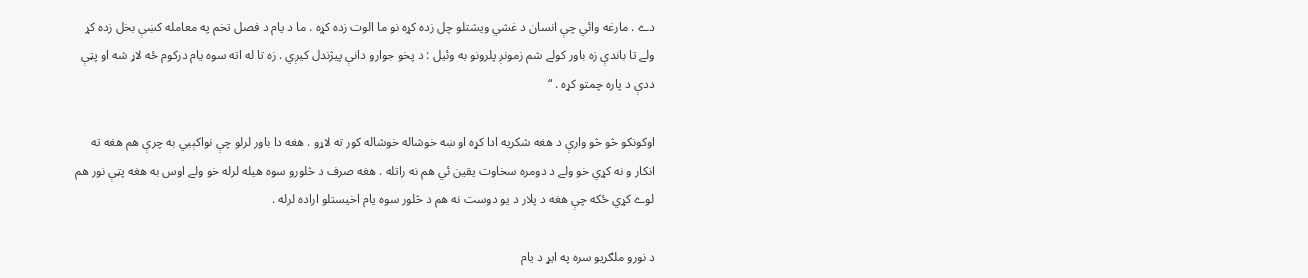دے . مارغه وائي چې انسان د غشي ويشتلو چل زده کړه نو ما الوت زده کړه . ما د يام د فصل تخم په معامله کښې بخل زده کړ ولے تا باندې زه باور کولے شم زمونږ پلرونو به وئيل : د پخو جوارو دانې پيژندل کيږي . زه تا له اته سوه يام درکوم ځه لاړ شه او پټې ددې د پاره چمتو کړه . “

اوکونکو څو څو وارې د هغه شکريه ادا کړه او ښه خوشاله خوشاله کور ته لاړو . هغه دا باور لرلو چې نواکېبي به چرې هم هغه ته انکار و نه کړي خو ولے د دومره سخاوت يقين ئي هم نه راتله . هغه صرف د څلورو سوه هيله لرله خو ولے اوس به هغه پټې نور هم لوے کړي ځکه چې هغه د پلار د يو دوست نه هم د څلور سوه يام اخيستلو اراده لرله .

د‌ نورو ملګريو سره په ايړ د يام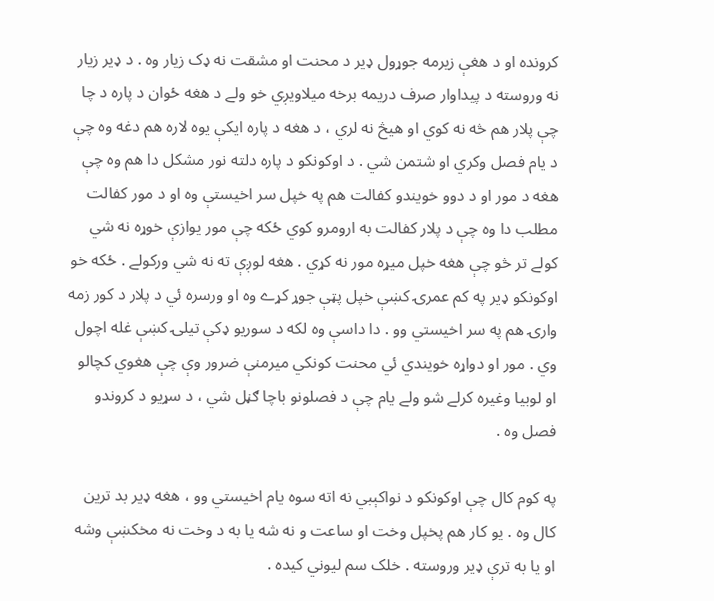کرونده او د هغې زيرمه جوړول ډير د محنت او مشقت نه ډک زيار وه . د ډير زيار نه وروسته د پيداوار صرف دريمه برخه ميلاويږي خو ولے د هغه ځوان د پاره د چا چې پلار هم څه نه کوي او هيڅ نه لري ، د هغه د پاره ايکې يوه لاره هم دغه وه چې د يام فصل وکري او شتمن شي . د اوکونکو د پاره دلته نور مشکل دا هم وه چې هغه د مور او د دوو خويندو کفالت هم په خپل سر اخيستې وه او د مور کفالت مطلب دا وه چې د پلار کفالت به ارومرو کوي ځکه چې مور يوازې خوړه نه شي کولے تر څو چې هغه خپل ميړه مور نه کړي . هغه لوږې ته نه شي ورکولے . ځکه خو اوکونکو ډير په کم عمرۍ کښې خپل پټې جوړ کړے وه او ورسره ئي د پلار د‌ کور زمه وارۍ هم په سر اخيستي وو . دا داسې وه لکه د سوريو ډکې تيلۍ کښې غله اچول وي . مور او دواړه خويندي ئي محنت کونکي ميرمنې ضرور وې چې هغوي کچالو او لوبيا وغيره کرلے شو ولے يام چې د فصلونو باچا ګڼل شي ، د سړيو د کروندو فصل وه .

په کوم کال چې اوکونکو د نواکېبي نه اته سوه يام اخيستي وو ، هغه ډير بد ترين کال وه . يو کار هم پخپل وخت او ساعت و نه شه يا به د وخت نه مخکښې وشه او يا به ترې ډير وروسته . خلک سم ليوني کيده .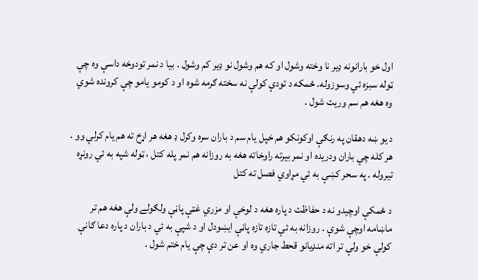اول خو بارانونه ډير نا وخته وشول او که هم وشول نو ډير کم وشول . بيا د نمر تودوخه داسې وه چې ټوله سبزه ئي وسوزوله. ځمکه د تودې کولې نه سخته ګرمه شوه او د کومو يامو چې کرونده شوي وه هغه هم سم وريت شول .

د يو ښه دهقان په رنګې اوکونکو هم خپل يام سم د باران سره وکرل ډ هغه هر اړخ ته هم يام کرلي وو . هر کله چي باران ودريده او نمر بيرته راوخاته هغه به روزانه هم نمر پله کتل ، ټوله شپه به ئي رونړه تيروله . په سحر کښې به ئي مړاوي فصل ته کتل

د ځمکې اوچيدو نه د حفاظت د پاره هغه د لوخې او مزري غټې پاڼې ولګولے ولې هغه هم تر ماښامه اوچې شوې . روزانه به ئي تازه تازه پاڼې ايښودل او د شپې به ئي د باران د پاره دعا ګانې کولې خو ولې تر اته منډيانو قحط جاري وه او عن تر دې چې يام ختم شول .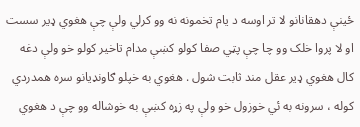ځينې دهقانانو لا تر اوسه د يام تخمونه نه وو کرلي ولې چې هغوي ډير سست او لا پروا خلک وو چا چې پټي صفا کولو کښې مدام تاخير کولو خو ولې دغه کال هغوي ډير عقل مند ثابت شول . هغوي به خپلو ګاونډيانو سره همدردي کوله ، سرونه به ئي خوزول خو ولې په زړه کښې به خوشاله وو چې د هغوي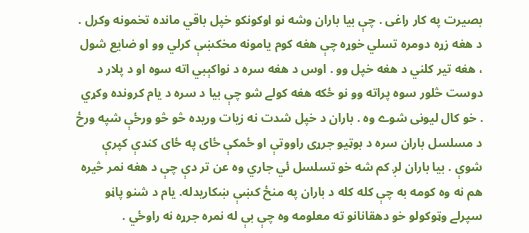بصيرت په کار راغی . چې بيا باران وشه نو اوکونکو خپل باقي مانده تخمونه وکرل . د هغه زړه دومره تسلي خوړه چې هغه کوم يامونه مخکښې کرلي وو او ضايع شول ، هغه تير کلني د هغه خپل وو . اوس د هغه سره د‌ نواکېبي اته سوه او د پلار د دوست څلور سوه پراته وو نو ځکه هغه کولے شو چې بيا د سره د يام کرونده وکړي . خو کال ليونی شوے وه . باران د خپل شدت نه زيات وريده څو څو ورځې شپه ورځ د مسلسل باران سره د بوټيو جرړی راووتې او ځمکې ځای په ځای کندې کپرې شوې . بيا باران لږ کم شه خو تسلسل ئي جاري وه عن تر دې چې د هغه نمر څيره هم نه وه کومه به چې کله کله د باران په منځ کښې ښکاريدله. يام د شنو پاڼو سپرلے وټوکولو خو دهقانانو ته معلومه وه چې بې له نمره جرړه نه راوځي .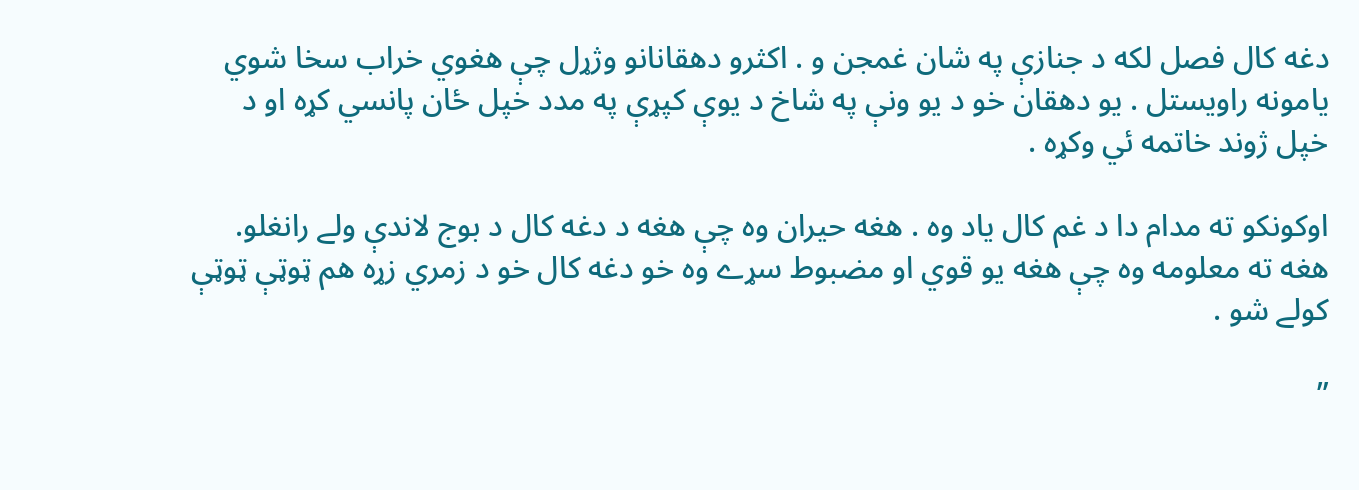دغه کال فصل لکه د جنازې په شان غمجن و . اکثرو دهقانانو وژړل چې هغوي خراب سخا شوي يامونه راويستل . يو دهقان خو د يو ونې په شاخ د يوې کپړې په مدد خپل ځان پانسي کړه ‌او د خپل ژوند خاتمه ئي وکړه .

اوکونکو ته مدام دا د غم کال ياد وه . هغه حيران وه چې هغه د دغه کال د بوج لاندې ولے رانغلو. هغه ته معلومه وه چې هغه يو قوي او مضبوط سړے وه خو دغه کال خو د زمري زړه هم ټوټې ټوټې کولے شو .

”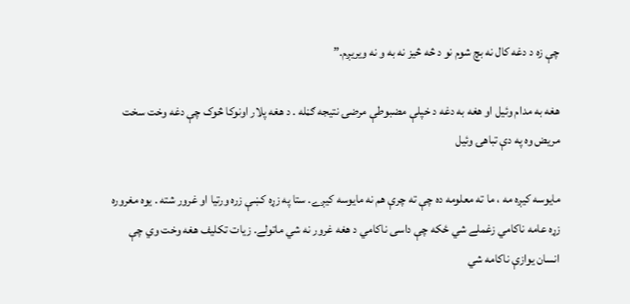چې زه د‌ دغه کال نه بچ شوم نو د څه څيز نه به و نه ويريږم.”

هغه به مدام وئيل او هغه به دغه د خپلې مضبوطې مرضۍ نتيجه ګڼله . د هغه پلار اونوکا څوک چې دغه وخت سخت مريض وه په دې تباهۍ وئيل

مايوسه کيږه مه ، ما ته معلومه ده چې ته چرې هم نه مايوسه کيږے. ستا په زړه کښې زره ورتيا او غرور شته . يوه مغروره زړه عامه ناکامي زغملے شي ځکه چې داسی ناکامي د هغه غرور نه شي ماتولے. زيات تکليف هغه وخت وي چې انسان يوازې ناکامه شي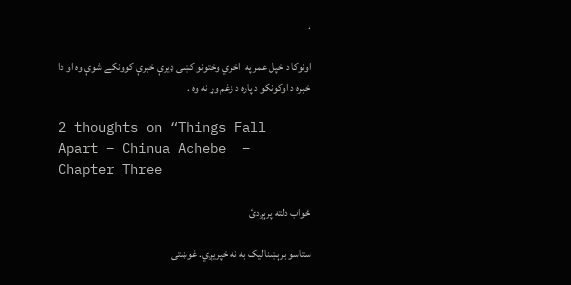.

اونوکا د خپل عمر په  اخري وختونو کښی ډيرې خبرې کوونکے شوې وه او دا خبره د اوکونکو د پاره د زغم وړ نه وه .

2 thoughts on “Things Fall Apart – Chinua Achebe  – Chapter Three

ځواب دلته پرېږدئ

ستاسو برېښناليک به نه خپريږي. غوښتى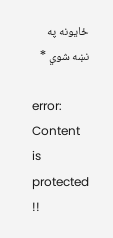ځایونه په نښه شوي *

error: Content is protected !!